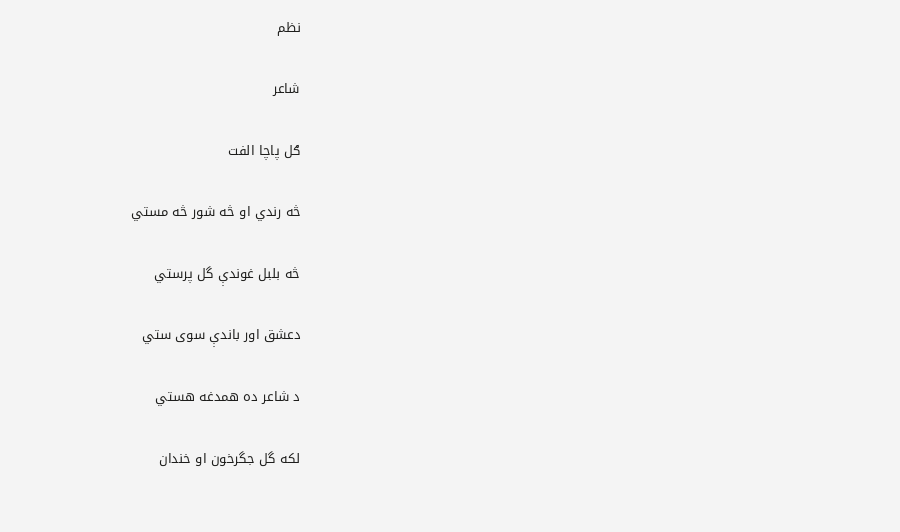نظم

شاعر

ګل پاچا الفت

څه رندي او څه شور څه مستي

څه بلبل غوندې گل پرستي

دعشق اور باندې سوی ستي

د شاعر ده همدغه هستي

لکه گل جگرخون او خندان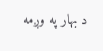د بهار په وږمه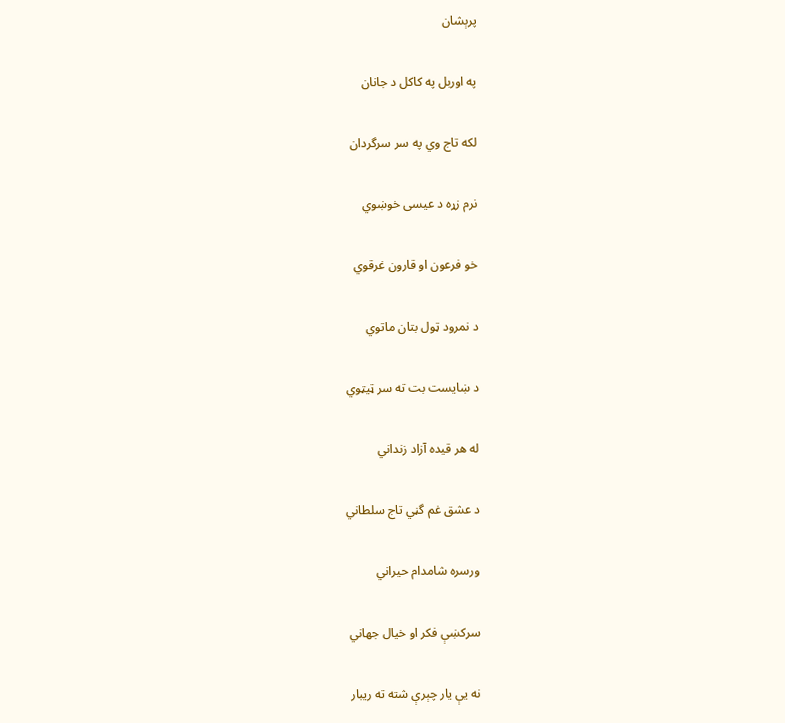پرېشان

په اوربل په کاکل د جانان

لکه تاج وي په سر سرگردان

نرم زړه د عيسی خوښوي

خو فرعون او قارون غرقوي

د نمرود ټول بتان ماتوي

د ښايست بت ته سر ټيټوي

له هر قيده آزاد زنداني

د عشق غم گڼي تاج سلطاني

ورسره شامدام حيراني

سرکښې فکر او خيال جهاني

نه يې يار چېرې شته ته ريبار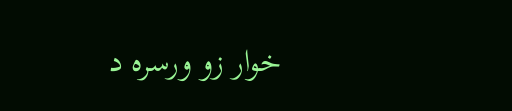خوار زو ورسره د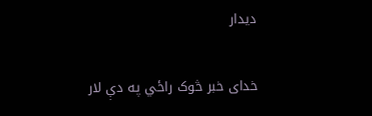ديدار

خدای خبر څوک راځي په دې لار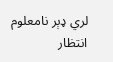لري ډېر نامعلوم انتظار